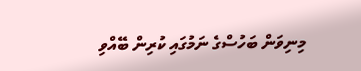މިނިވަން ބަހުސްގެ ނަމުގައި ކުރިން ބޭއްވި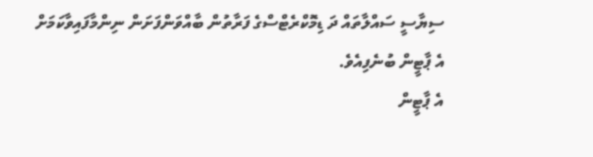ސިޔާސީ ސައްލާތައް ދަ ޑިމޮކްރެޓްސްގެ ފަރާތުން ބާއްވަންފަށަން ނިންމާފައިވާކަމަށް އެ ޕާޓީން ބުނެފިއެވެ.
އެ ޕާޓީން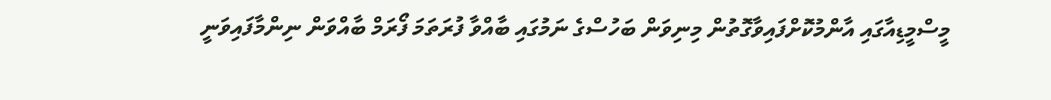މީސްމީޑިއާގައި އާންމުކޮށްފައިވާގޮތުން މިނިވަން ބަހުސްގެ ނަމުގައި ބާއްވާ ފުރަތަމަ ފޯރަމް ބާއްވަން ނިންމާފައިވަނީ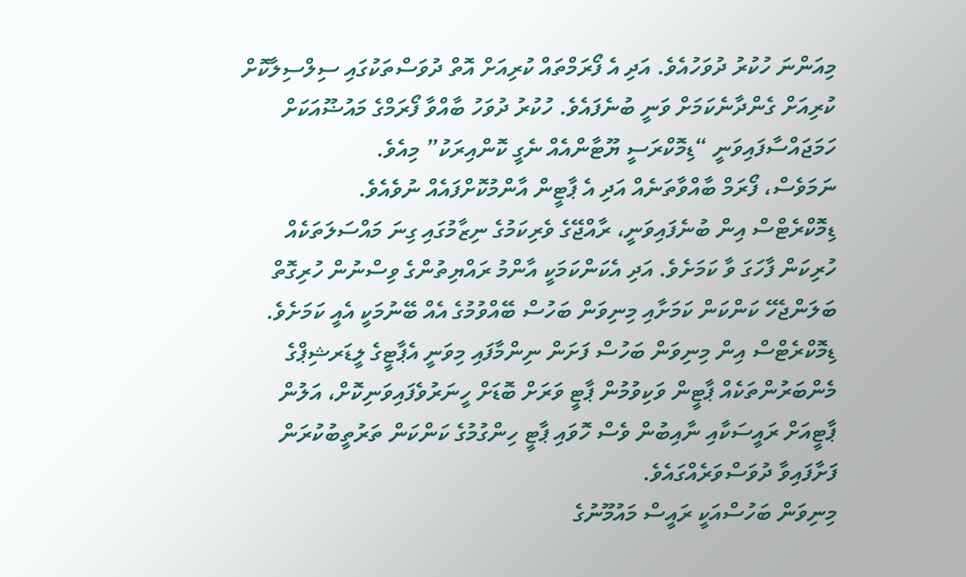މިއަންނަ ހުކުރު ދުވަހުއެވެ. އަދި އެ ފޯރަމްތައް ކުރިއަށް އޮތް ދުވަސްތަކުގައި ސިލްސިލާކޮށް ކުރިއަށް ގެންދާނެކަމަށް ވަނީ ބުނެފައެވެ. ހުކުރު ދުވަހު ބާއްވާ ފޯރަމްގެ މައުޟޫއަކަށް ހަމަޖައްސާފައިވަނީ “ޑިމޮކްރަސީ ޔޫޓާންއެއް ނެގީ ކޮންއިރަކު” މިއެވެ.
ނަމަވެސް، ފޯރަމް ބާއްވާތަނެއް އަދި އެ ޕާޓީން އާންމުކޮށްފައެއް ނުވެއެވެ.
ޑިމޮކްރެޓްސް އިން ބުނެފައިވަނީ، ރާއްޖޭގެ ވެރިކަމުގެ ނިޒާމުގައި ގިނަ މައްސަލަތަކެއް ހުރިކަން ފާހަގަ ވާ ކަމަށެވެ. އަދި އެކަންކަމަކީ އާންމު ރައްޔިތުންގެ ވިސްނުން ހުރިގޮތް ބަލަންޖެހޭ ކަންކަން ކަމަށާއި މިނިވަން ބަހުސް ބޭއްވުމުގެ އެއް ބޭނުމަކީ އެއީ ކަމަށެވެ.
ޑިމޮކްރެޓްސް އިން މިނިވަން ބަހުސް ފަށަން ނިންމާފައި މިވަނީ އެޕާޓީގެ ލީޑަރޝިޕްގެ މެންބަރުންތަކެއް ޕާޓީން ވަކިވުމުން ޕާޓީ ވަރަށް ބޮޑަށް ހީނަރުވެފައިވަނިކޮށް، އަލުން ޕާޓީއަށް ރައީސަކާއި ނާއިބުން ވެސް ހޮވައި ޕާޓީ ހިންގުމުގެ ކަންކަން ތަރުތީބުކުރަން ފަށާފައިވާ ދުވަސްވަރެއްގައެވެ.
މިނިވަން ބަހުސްއަކީ ރައީސް މައުމޫނުގެ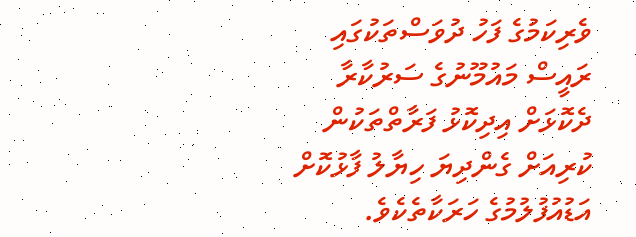ވެރިކަމުގެ ފަހު ދުވަސްތަކުގައި ރައީސް މައުމޫނުގެ ސަރުކާރާ ދެކޮޅަށް އިދިކޮޅު ފަރާތްތަކުން ކުރިއަށް ގެންދިޔަ ހިޔާލު ފާޅުކޮށް އަޑުއުފުލުމުގެ ހަރަކާތެކެވެ.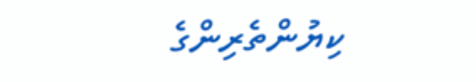ކިޔުންތެރިންގެ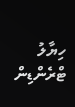ހިޔާލު
ޓްރެންޑިން